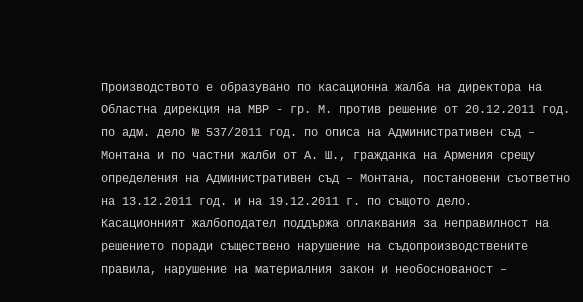Производството е образувано по касационна жалба на директора на Областна дирекция на МВР - гр. М. против решение от 20.12.2011 год. по адм. дело № 537/2011 год. по описа на Административен съд – Монтана и по частни жалби от А. Ш., гражданка на Армения срещу определения на Административен съд – Монтана, постановени съответно на 13.12.2011 год. и на 19.12.2011 г. по същото дело.
Касационният жалбоподател поддържа оплаквания за неправилност на решението поради съществено нарушение на съдопроизводствените правила, нарушение на материалния закон и необоснованост –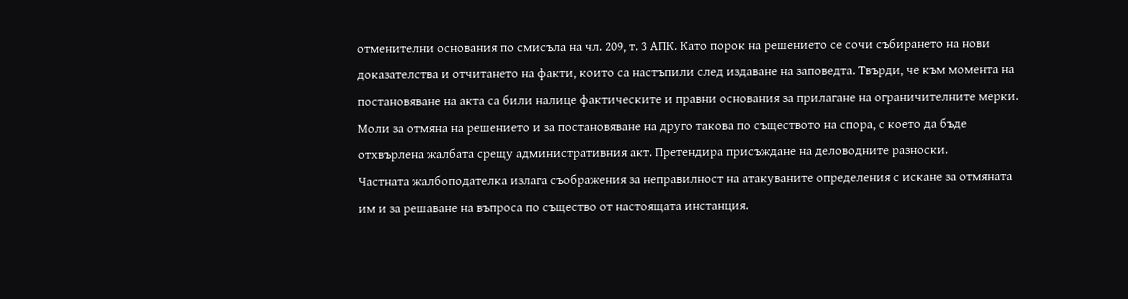отменителни основания по смисъла на чл. 209, т. 3 АПК. Като порок на решението се сочи събирането на нови доказателства и отчитането на факти, които са настъпили след издаване на заповедта. Твърди, че към момента на постановяване на акта са били налице фактическите и правни основания за прилагане на ограничителните мерки. Моли за отмяна на решението и за постановяване на друго такова по съществото на спора, с което да бъде отхвърлена жалбата срещу административния акт. Претендира присъждане на деловодните разноски.
Частната жалбоподателка излага съображения за неправилност на атакуваните определения с искане за отмяната им и за решаване на въпроса по същество от настоящата инстанция.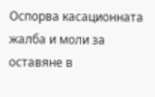Оспорва касационната жалба и моли за оставяне в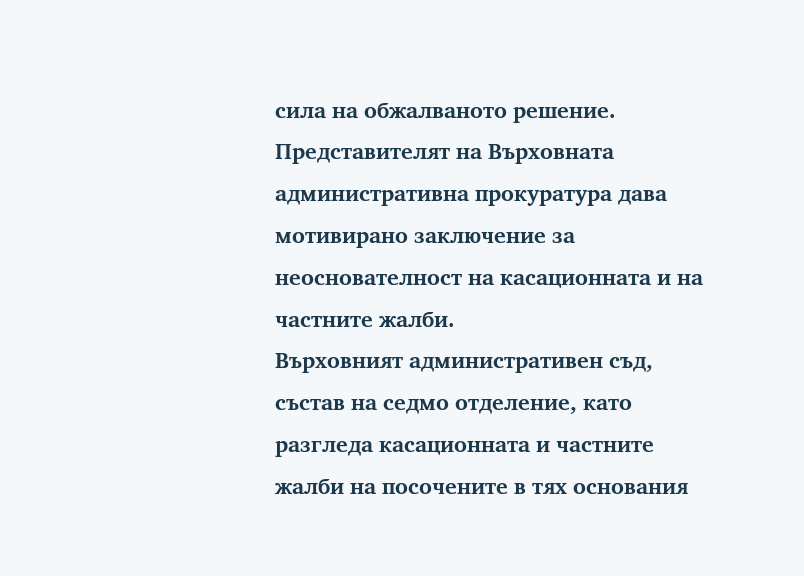сила на обжалваното решение.
Представителят на Върховната административна прокуратура дава мотивирано заключение за неоснователност на касационната и на частните жалби.
Върховният административен съд, състав на седмо отделение, като разгледа касационната и частните жалби на посочените в тях основания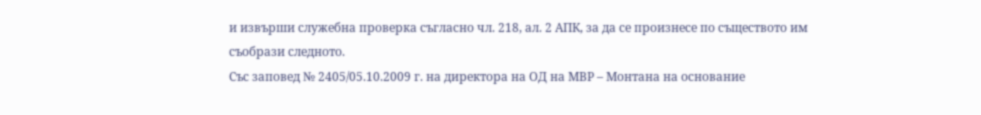и извърши служебна проверка съгласно чл. 218, ал. 2 АПК, за да се произнесе по съществото им съобрази следното.
Със заповед № 2405/05.10.2009 г. на директора на ОД на МВР – Монтана на основание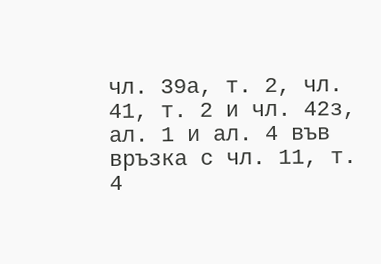чл. 39а, т. 2, чл. 41, т. 2 и чл. 42з, ал. 1 и ал. 4 във връзка с чл. 11, т. 4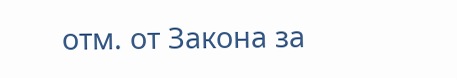отм. от Закона за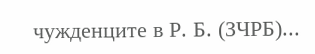чужденците в Р. Б. (ЗЧРБ)...